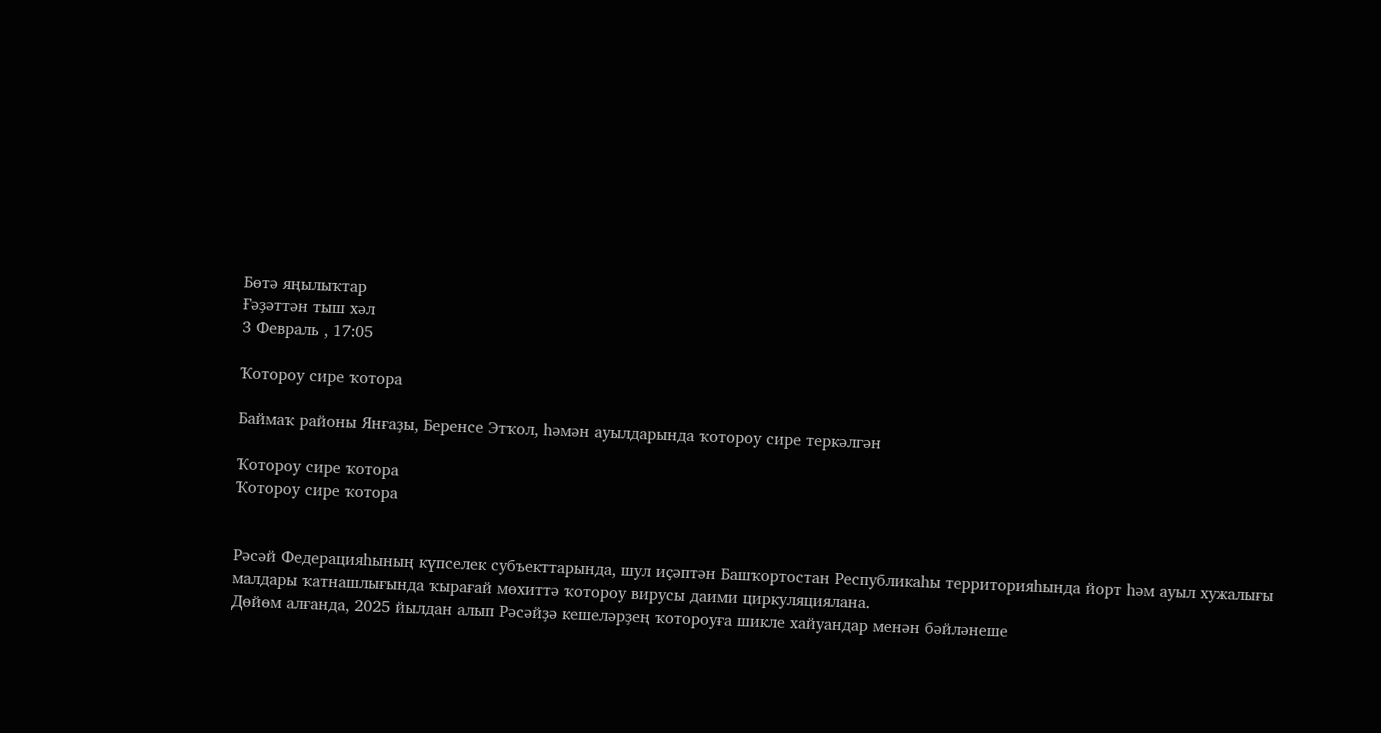Бөтә яңылыҡтар
Ғәҙәттән тыш хәл
3 Февраль , 17:05

Ҡотороу сире ҡотора

Баймаҡ районы Янғаҙы, Беренсе Этҡол, һәмән ауылдарында ҡотороу сире теркәлгән

Ҡотороу сире ҡотора
Ҡотороу сире ҡотора


Рәсәй Федерацияһының күпселек субъекттарында, шул иҫәптән Башҡортостан Республикаһы территорияһында йорт һәм ауыл хужалығы малдары ҡатнашлығында ҡырағай мөхиттә ҡотороу вирусы даими циркуляциялана.
Дөйөм алғанда, 2025 йылдан алып Рәсәйҙә кешеләрҙең ҡотороуға шикле хайуандар менән бәйләнеше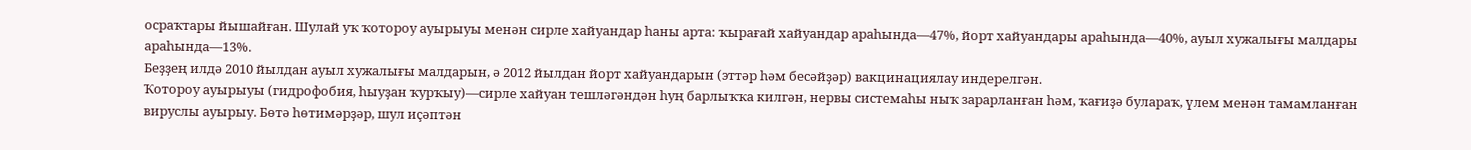осраҡтары йышайған. Шулай уҡ ҡотороу ауырыуы менән сирле хайуандар һаны арта: ҡырағай хайуандар араһында—47%, йорт хайуандары араһында—40%, ауыл хужалығы малдары араһында—13%.
Беҙҙең илдә 2010 йылдан ауыл хужалығы малдарын, ә 2012 йылдан йорт хайуандарын (эттәр һәм бесәйҙәр) вакцинациялау индерелгән.
Ҡотороу ауырыуы (гидрофобия, һыуҙан ҡурҡыу)—сирле хайуан тешләгәндән һуң барлыҡҡа килгән, нервы системаһы ныҡ зарарланған һәм, ҡағиҙә булараҡ, үлем менән тамамланған вируслы ауырыу. Бөтә һөтимәрҙәр, шул иҫәптән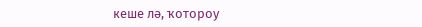кеше лә, ҡотороу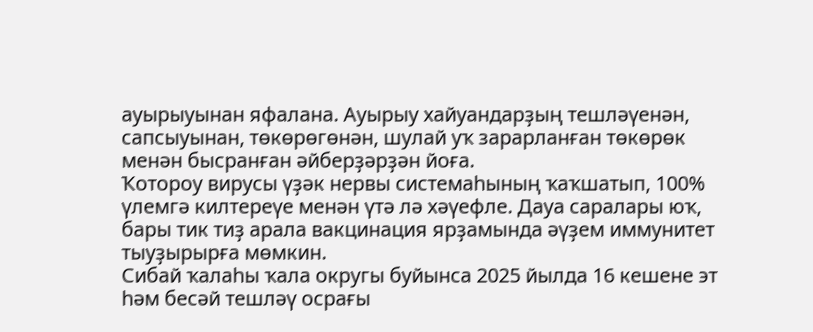ауырыуынан яфалана. Ауырыу хайуандарҙың тешләүенән, сапсыуынан, төкөрөгөнән, шулай уҡ зарарланған төкөрөк менән бысранған әйберҙәрҙән йоға.
Ҡотороу вирусы үҙәк нервы системаһының ҡаҡшатып, 100% үлемгә килтереүе менән үтә лә хәүефле. Дауа саралары юҡ, бары тик тиҙ арала вакцинация ярҙамында әүҙем иммунитет тыуҙырырға мөмкин.
Сибай ҡалаһы ҡала округы буйынса 2025 йылда 16 кешене эт һәм бесәй тешләү осрағы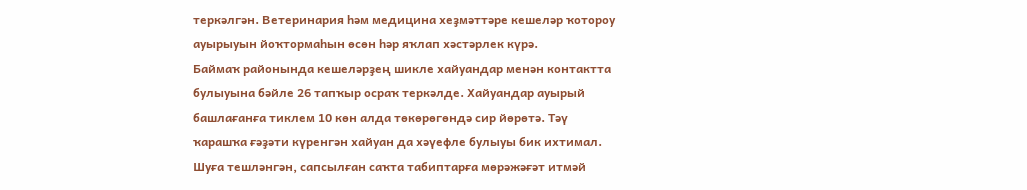теркәлгән. Ветеринария һәм медицина хеҙмәттәре кешеләр ҡотороу ауырыуын йоҡтормаһын өсөн һәр яҡлап хәстәрлек күрә.
Баймаҡ районында кешеләрҙең шикле хайуандар менән контактта булыуына бәйле 26 тапҡыр осраҡ теркәлде. Хайуандар ауырый башлағанға тиклем 10 көн алда төкөрөгөндә сир йөрөтә. Тәү ҡарашҡа ғәҙәти күренгән хайуан да хәүефле булыуы бик ихтимал. Шуға тешләнгән, сапсылған саҡта табиптарға мөрәжәғәт итмәй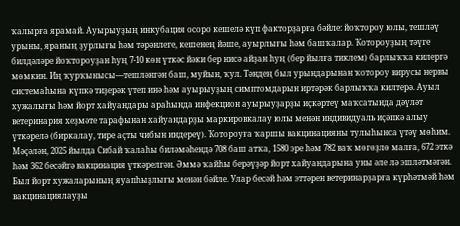ҡалырға ярамай. Ауырыуҙың инкубация осоро кешелә күп факторҙарға бәйле: йоҡтороу юлы, тешләү урыны, яраның ҙурлығы һәм тәрәнлеге, кешенең йәше, ауырлығы һәм башҡалар. Ҡотороуҙың тәүге билдәләре йоҡтороуҙан һуң 7-10 көн үткәс йәки бер нисә айҙан һуң (бер йылға тиклем) барлыҡҡа килергә мөмкин. Иң ҡурҡынысы—тешләнгән баш, муйын, ҡул. Тәндең был урындарынан ҡотороу вирусы нервы системаһына күпкә тиҙерәк үтеп инә һәм ауырыуҙың симптомдарын иртәрәк барлыҡҡа килтерә. Ауыл хужалығы һәм йорт хайуандары араһында инфекцион ауырыуҙарҙы иҫкәртеү маҡсатында дәүләт ветеринария хеҙмәте тарафынан хайуандарҙы маркировкалау юлы менән индивидуаль иҫәпкә алыу үткәрелә (биркалау, тире аҫты чибын индереү). Ҡотороуға ҡаршы вакцинацияны тулыһынса үтәү мөһим. Мәҫәлән, 2025 йылда Сибай ҡалаһы биләмәһендә 708 баш атҡа, 1580 эре һәм 782 ваҡ мөгөҙлө малға, 672 эткә һәм 362 бесәйгә вакцинация үткәрелгән. Әммә ҡайһы берәүҙәр йорт хайуандарына уны әле лә эшләтмәгән. Был йорт хужаларының яуапһыҙлығы менән бәйле. Улар бесәй һәм эттәрен ветеринарҙарға күрһәтмәй һәм вакцинациялауҙы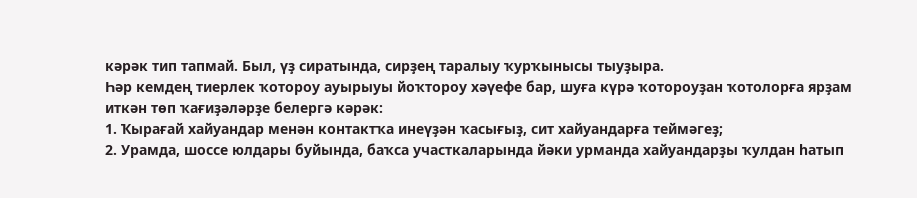кәрәк тип тапмай. Был, үҙ сиратында, сирҙең таралыу ҡурҡынысы тыуҙыра.
Һәр кемдең тиерлек ҡотороу ауырыуы йоҡтороу хәүефе бар, шуға күрә ҡотороуҙан ҡотолорға ярҙам иткән төп ҡағиҙәләрҙе белергә кәрәк:
1. Ҡырағай хайуандар менән контактҡа инеүҙән ҡасығыҙ, сит хайуандарға теймәгеҙ;
2. Урамда, шоссе юлдары буйында, баҡса участкаларында йәки урманда хайуандарҙы ҡулдан һатып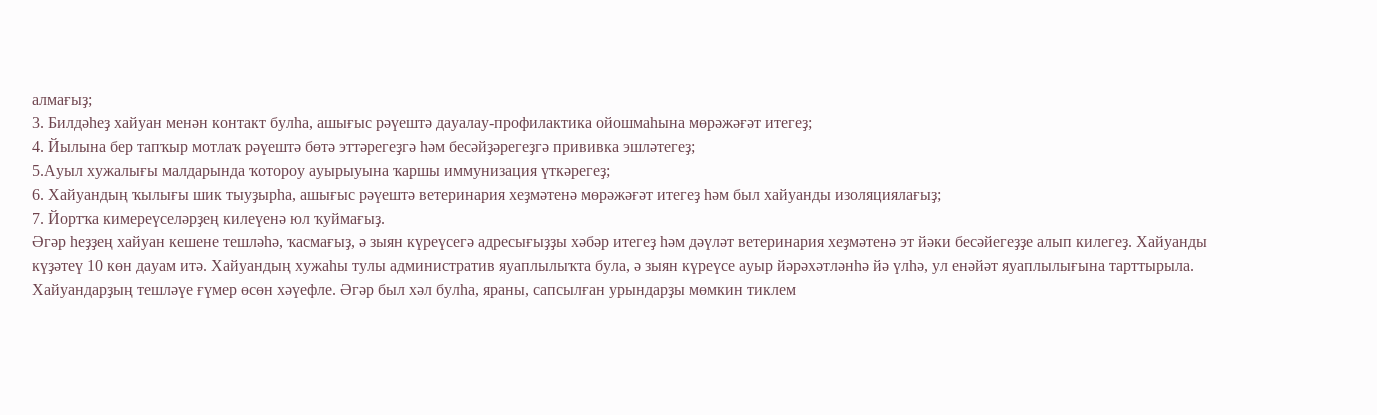алмағыҙ;
3. Билдәһеҙ хайуан менән контакт булһа, ашығыс рәүештә дауалау-профилактика ойошмаһына мөрәжәғәт итегеҙ;
4. Йылына бер тапҡыр мотлаҡ рәүештә бөтә эттәрегеҙгә һәм бесәйҙәрегеҙгә прививка эшләтегеҙ;
5.Ауыл хужалығы малдарында ҡотороу ауырыуына ҡаршы иммунизация үткәрегеҙ;
6. Хайуандың ҡылығы шик тыуҙырһа, ашығыс рәүештә ветеринария хеҙмәтенә мөрәжәғәт итегеҙ һәм был хайуанды изоляциялағыҙ;
7. Йортҡа кимереүселәрҙең килеүенә юл ҡуймағыҙ.
Әгәр һеҙҙең хайуан кешене тешләһә, ҡасмағыҙ, ә зыян күреүсегә адресығыҙҙы хәбәр итегеҙ һәм дәүләт ветеринария хеҙмәтенә эт йәки бесәйегеҙҙе алып килегеҙ. Хайуанды күҙәтеү 10 көн дауам итә. Хайуандың хужаһы тулы административ яуаплылыҡта була, ә зыян күреүсе ауыр йәрәхәтләнһә йә үлһә, ул енәйәт яуаплылығына тарттырыла.
Хайуандарҙың тешләүе ғүмер өсөн хәүефле. Әгәр был хәл булһа, яраны, сапсылған урындарҙы мөмкин тиклем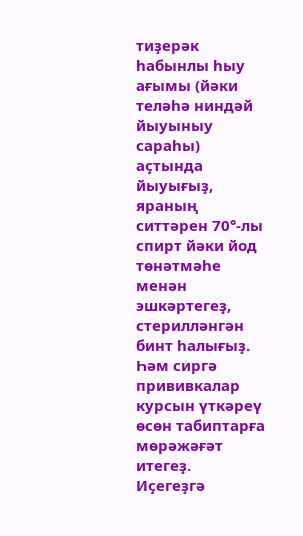тиҙерәк һабынлы һыу ағымы (йәки теләһә ниндәй йыуыныу сараһы) аҫтында йыуығыҙ, яраның ситтәрен 70°-лы спирт йәки йод төнәтмәһе менән эшкәртегеҙ, стерилләнгән бинт һалығыҙ. Һәм сиргә прививкалар курсын үткәреү өсөн табиптарға мөрәжәғәт итегеҙ.
Иҫегеҙгә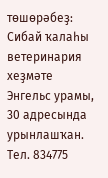төшөрәбеҙ: Сибай ҡалаһы ветеринария хеҙмәте Энгельс урамы, 30 адресында урынлашҡан. Тел. 834775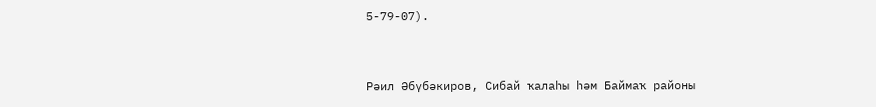5-79-07).


Рәил Әбүбәкиров, Сибай ҡалаһы һәм Баймаҡ районы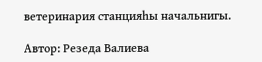ветеринария станцияһы начальнигы.

Автор: Резеда Валиева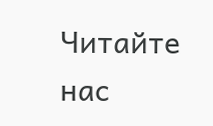Читайте нас